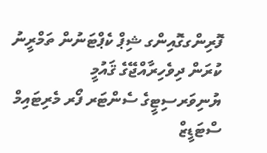ފޮރިންގގޮއިންގ ޝިޕް ކެޕްޓަނުން ތަމްރީނު ކުރަން ދިވެހިރާއްޖޭގެ ޤައުމީ ޔުނިވަރސިޓީގެ ސެންޓަރ ފޯރ މެރިޓައިމް ސްޓަޑީޒް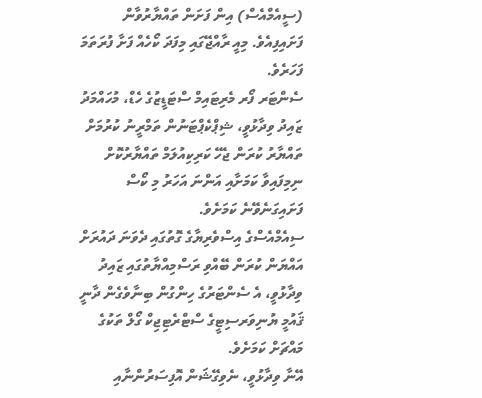(ސީއެމްއެސް) އިން ފަށަން ތައްޔާރުވާން ފަށައިފިއެވެ. މިއީ ރާއްޖޭގައި މިފަދަ ކޯހެއް ފަށާ ފުރަތަމަ ފަހަރެވެ.
ސެންޓަރ ފޯރ މެރިޓައިމް ސްޓަޑީޒުގެ ހެޑް، މުހައްމަދު ޒައިދު ވިދާޅުވީ، ޝިޕްކެޕްޓަނުން ތަމްރީނު ކުރުމަށް ތައްޔާރު ކުރަން ޖެހޭ ކަރިކިއުލަމް ތައްޔާރުކޮށް ނިމިފައިވާ ކަމަށާއި އަންނަ އަހަރު މި ކޯސް ފަށައިގަނެވޭނެ ކަމަށެވެ.
ސިއެމްއެސްގެ އިސްވެރިޔާގެ ގޮތުގައި ދެވަނަ ދައުރަށް އައްޔަން ކުރަން ބޭއްވި ރަސްމިއްޔާތުގައި ޒައިދު ވިދާޅުވީ، އެ ސެންޓަރުގެ ހިންގުން ބިނާވެގެން ދާނީ ޤައުމީ ޔުނިވަރސިޓީގެ ސްޓްރެޓިޖިކް ގޯލް ތަކުގެ މައްޗަށް ކަމަށެވެ.
އޭނާ ވިދާޅުވީ، ނެވިގޭޝަން އޮފިސަރުންނާއި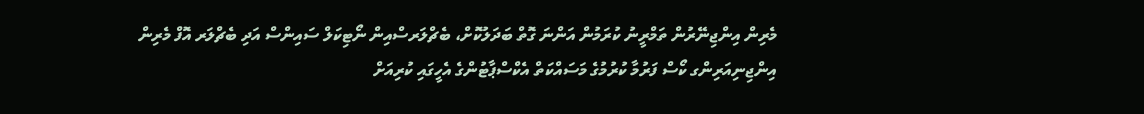މެރިން އިންޖިނޭރުން ތަމްރީނު ކުރަމުން އަންނަ ގޮތް ބަދަލުކޮށް، ބެޗްލަރސްއިން ނޯޓިކަލް ސައިންސް އަދި ބެޗްލަރ އޮފް މެރިން އިންޖިނިއަރިންގ ކޯސް ފަރުމާ ކުރުމުގެ މަސައްކަތް އެކްސްޕާޓުންގެ އެހީގައި ކުރިއަށް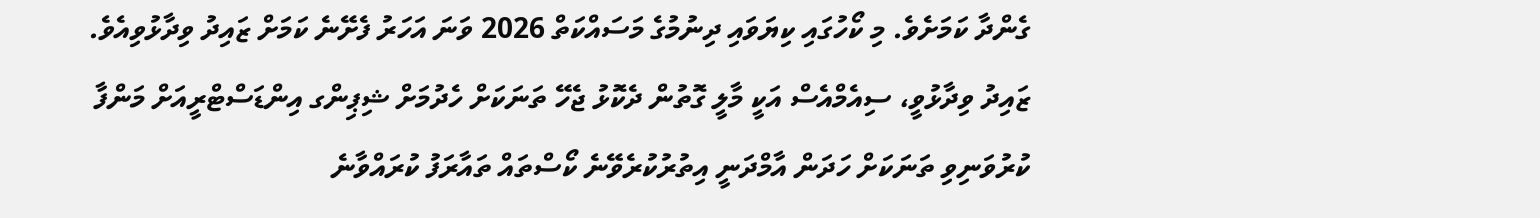ގެންދާ ކަމަށެވެ. މި ކޯހުގައި ކިޔަވައި ދިނުމުގެ މަސައްކަތް 2026 ވަނަ އަހަރު ފެށޭނެ ކަމަށް ޒައިދު ވިދާޅުވިއެވެ.
ޒައިދު ވިދާޅުވީ، ސިއެމްއެސް އަކީ މާލީ ގޮތުން ދެކޮޅު ޖެހޭ ތަނަކަށް ހެދުމަށް ޝިޕިންގ އިންޑަސްޓްރީއަށް މަންފާ ކުރުވަނިވި ތަނަކަށް ހަދަން އާމްދަނީ އިތުރުކުރެވޭނެ ކޯސްތައް ތައާރަފު ކުރައްވާނެ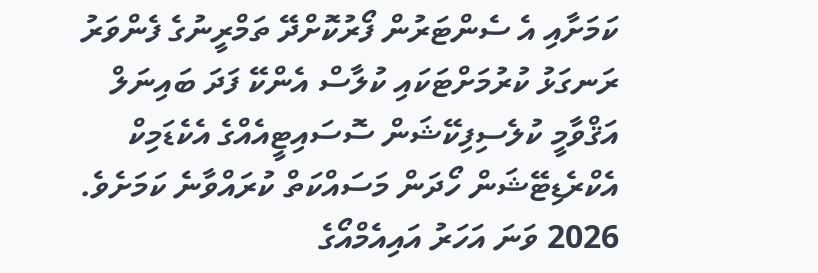ކަމަށާއި އެ ސެންޓަރުން ފޯރުކޮށްދޭ ތަމްރީނުގެ ފެންވަރު ރަނގަޅު ކުރުމަށްޓަކައި ކުލާސް އެންކޭ ފަދަ ބައިނަލް އަޤްވާމީ ކުލެސިފިކޭޝަން ސޮސައިޓީއެއްގެ އެކެޑަމިކް އެކްރެޑިޓޭޝަން ހޯދަން މަސައްކަތް ކުރައްވާނެ ކަމަށެވެ.
2026 ވަނަ އަހަރު އައިއެމްއޯގެ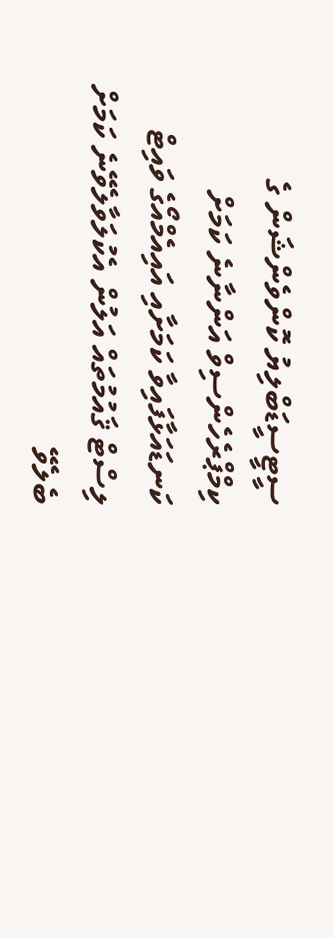ސީޓީސީޑަބްލިޔު ކޮންވެންޝަން ގެ ކިމްޕްރެހެންސިވް އަންނާނެ ކަމަށް ކަނޑައަޅާފައިވާ ކަމަށާއި އައިއެމްއޯގެ ވައިޓް ލިސްޓް ޤައުމުތައް އަލުން އެކުލަވާލެވޭނެ ކަމަށް ބެލެވޭ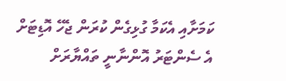ކަމަށާއި އެކަމާ ގުޅިގެން ކުރަން ޖެހޭ އޮޑިޓަށް އެ ސެންޓަރު އޮންނާނީ ތައްޔާރަށް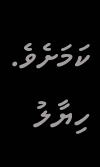ކަމަށެވެ.
ހިޔާލު